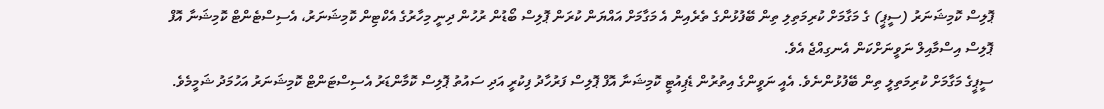ޕޮލިސް ކޮމިޝަނަރު (ސީޕީ) ގެ މަގާމަށް ކުރިމަތިލި ތިން ބޭފުޅުންގެ ތެރެއިން އެ މަގާމަށް އައްޔަން ކުރަން ޕޮލިސް ބޯޑުން ރުހުން ދިނީ މިހާރުގެ އެކްޓިން ކޮމިޝަނަރު، އެސިސްޓެންޓް ކޮމިޝަނާ އޮފް ޕޮލިސް އިސްމާއިލް ނަވީނަށްކަން އެނގިއްޖެ އެވެ.
ސީޕީގެ މަގާމަށް ކުރިމަތިލީ ތިން ބޭފުޅުންނެވެ. އެއީ ނަވީންގެ އިތުރުން ޑެޕިއުޓީ ކޮމިޝަނާ އޮފް ޕޮލިސް ފަރުހާދު ފިކުރީ އަދި ސައުތު ޕޮލިސް ކޮމާންޑަރު އެސިސްޓަންޓް ކޮމިޝަނަރު އަހުމަދު ޝަމީމެވެ.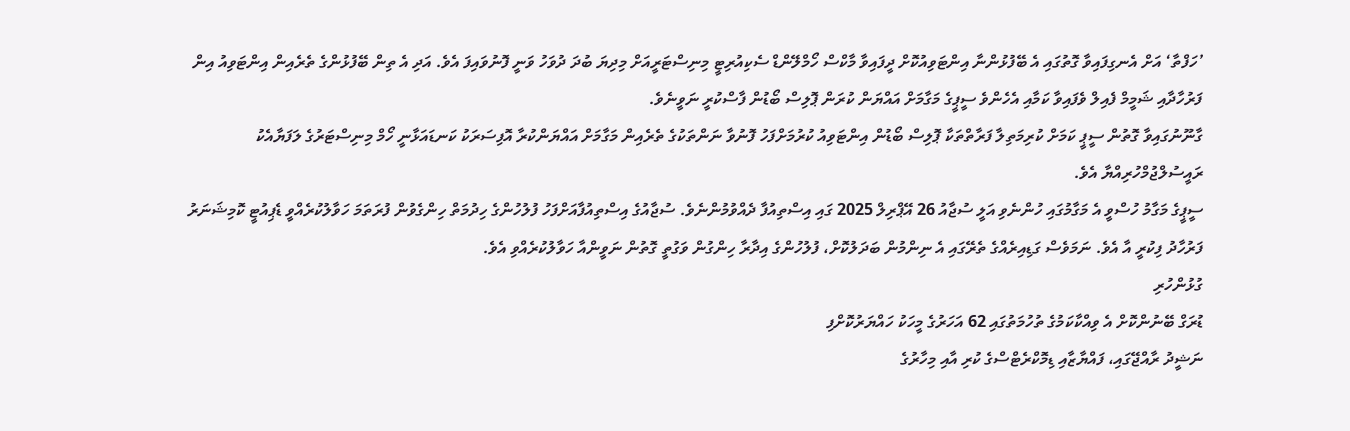’ހަފްތާ‘ އަށް އެނގިފައިވާ ގޮތުގައި އެ ބޭފުޅުންނާ އިންޓަވިއުކޮށް ދީފައިވާ މާކްސް ހޯމްލޭންޑް ސެކިއުރިޓީ މިނިސްޓަރީއަށް މިދިޔަ ބުދަ ދުވަހު ވަނީ ފޮނުވައިފަ އެވެ. އަދި އެ ތިން ބޭފުޅުންގެ ތެރެއިން އިންޓަވިއު އިން ފަރުހާދާއި ޝަމީމް ފެއިލް ވެފައިވާ ކަމާއި އެހެންވެ ސީޕީގެ މަގާމަށް އައްޔަން ކުރަން ޕޮލިސް ބޯޑުން ފާސްކުރީ ނަވީނެވެ.
ގާނޫނުގައިވާ ގޮތުން ސީޕީ ކަމަށް ކުރިމަތިލާ ފަރާތްތަކާ ޕޮލިސް ބޯޑުން އިންޓަވިއު ކުރުމަށްފަހު ފޮނުވާ ނަންތަކުގެ ތެރެއިން މަގާމަށް އައްޔަންކުރާ އޮފިސަރަކު ކަނޑައަޅާނީ ހޯމް މިނިސްޓަރުގެ ލަފަޔާއެކު ރައީސުލްޖުމްހުރިއްޔާ އެވެ.
ސީޕީގެ މަގާމު ހުސްވީ އެ މަގާމުގައި ހުންނެވި އަލީ ސުޖާއު 26 އޭޕްރިލް 2025 ގައި އިސްތިއުފާ ދެއްވުމުންނެވެ. ސުޖާއުގެ އިސްތިއުފާއަށްފަހު ފުލުހުންގެ ހިދުމަތް ހިންގެވުން ފުރަތަމަ ހަވާލުކުރެއްވީ ޑެޕިއުޓީ ކޮމިޝަނަރު ފަރުހާދު ފިކުރީ އާ އެވެ. ނަމަވެސް ގަޑިއިރެއްގެ ތެރޭގައި އެ ނިންމުން ބަދަލުކޮށް، ފުލުހުންގެ އިދާރާ ހިންގުން ވަގުތީ ގޮތުން ނަވީންއާ ހަވާލުކުރެއްވި އެވެ.
ގުޅުންހުރި
ޑުރަގް ބޭނުންކޮށް އެ ވިއްކާކަމުގެ ތުހުމަތުގައި 62 އަހަރުގެ މީހަކު ހައްޔަރުކޮށްފި
ނަޝީދު ރާއްޖޭގައި، ފައްޔާޒާއި ޑިމޮކްރެޓްސްގެ ކުރި އާއި މިހާރުގެ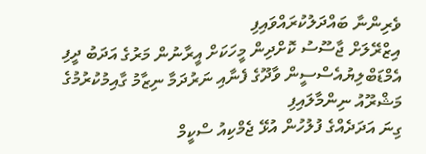ވެރިންނާ ބައްދަލުކުރައްވައިފި
އިޒްރޭލަށް ޖާސޫސު ކޮށްދިން މީހަކަށް އީރާނުން މަރުގެ އަދަބު ދީފި
އެމްޑަބްލިޔުއެސްސީން ވާދޫގެ ފެނާއި ނަރުދަމާ ނިޒާމު ގާއިމުކުރުމުގެ މަޝްރޫއު ނިންމާލައިފި
ގިނަ އަދަދެއްގެ ފުލުހުން އުޅޭ ޖެމްކިއު ސްކީމް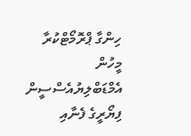ހިންގާ ޕްރޮމޯޓްކުރާ މީހުން
އެމްޑަބްލިޔުއެސްސީން ފިޔޯރީގެ ފެނާއި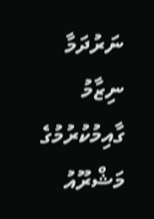ނަރުދަމާ ނިޒާމު ގާއިމުކުރުމުގެ މަޝްރޫއު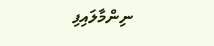ނިންމާލައިފި